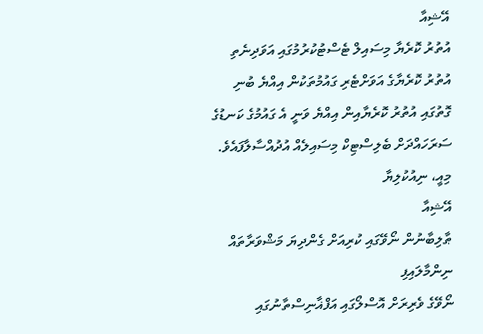އޭޝިއާ
އުތުރު ކޮރެޔާ މިސައިލް ޓެސްޓުކުރުމުގައި އަވަދިނެތި
އުތުރު ކޮރެޔާގެ އަވަށްޓެރި ގައުމުތަކުން އިއްޔެ ބުނި ގޮތުގައި އުތުރު ކޮރެޔާއިން އިއްޔެ ވަނީ އެ ގައުމުގެ ކަނޑުގެ ސަރަހައްދަށް ބެލިސްޓިކް މިސައިލެއް އުދުއްސާލާފައެވެ. މިއީ، ނިއުކުލިޔާ
އޭޝިއާ
ޠާލިބާނުން ނޯވޭގައި ކުރިއަށް ގެންދިޔަ މަޝްވަރާތައް ނިންމާލައިފި
ނޯވޭގެ ވެރިރަށް އޮސްލޯގައި އަފްޣާނިސްތާނުގައި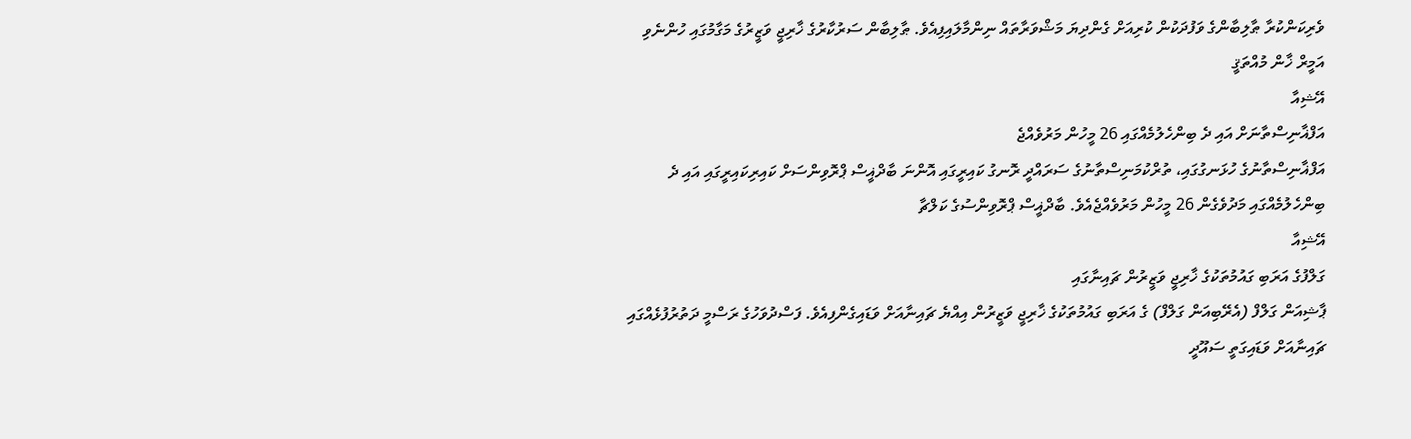ވެރިކަންކުރާ ޠާލިބާންގެ ވަފުދަކުން ކުރިއަށް ގެންދިޔަ މަޝްވަރާތައް ނިންމާލައިފިއެވެ. ޠާލިބާން ސަރުކާރުގެ ޚާރިޖީ ވަޒީރުގެ މަގާމުގައި ހުންނެވި އަމީރް ޚާން މުއްތަޤީ
އޭޝިއާ
އަފްޣާނިސްތާނަށް އައި ދެ ބިންހެލުމެއްގައި 26 މީހުން މަރުވެއްޖެ
އަފްޣާނިސްތާނުގެ ހުޅަނގުގައި، ތުރްކުމަނިސްތާނުގެ ސަރައްދީ ރޮނގު ކައިރީގައި އޮންނަ ބާދްޣީސް ޕްރޮވިންސަށް ކައިރިކައިރީގައި އައި ދެ ބިންހެލުމެއްގައި މަދުވެގެން 26 މީހުން މަރުވެއްޖެއެވެ. ބާދްޣީސް ޕްރޮވިންސުގެ ކަލްޗާ
އޭޝިއާ
ގަލްފުގެ އަރަބި ގައުމުތަކުގެ ޚާރިޖީ ވަޒީރުން ޗައިނާގައި
ޕާޝިއަން ގަލްފް (އެރޭބިއަން ގަލްފް) ގެ އަރަބި ގައުމުތަކުގެ ޚާރިޖީ ވަޒީރުން އިއްޔެ ޗައިނާއަށް ވަޑައިގެންފިއެވެ. ފަސްދުވަހުގެ ރަސްމީ ދަތުރުފުޅެއްގައި ޗައިނާއަށް ވަޑައިގަތީ ސައޫދީ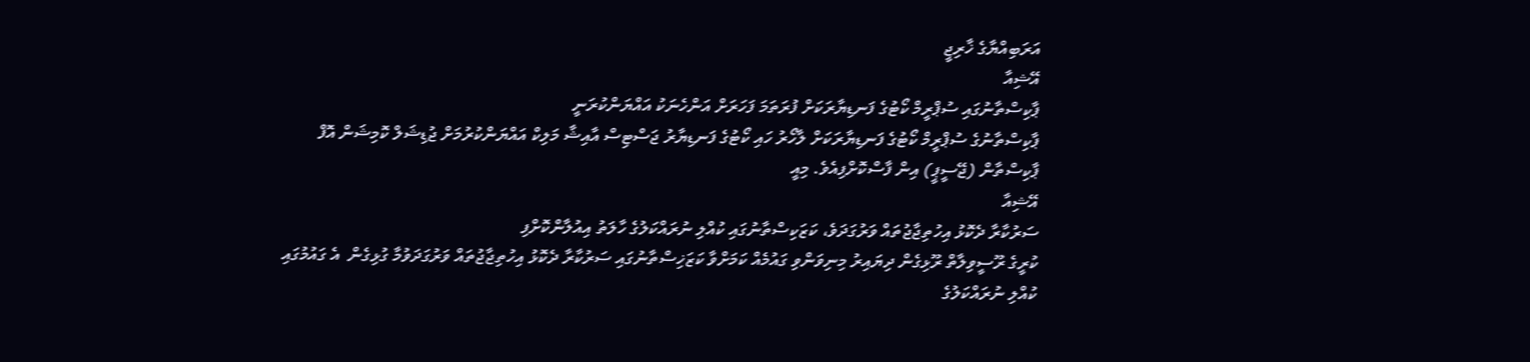އަރަބިއްޔާގެ ޚާރިޖީ
އޭޝިއާ
ޕާކިސްތާނުގައި ސުޕްރީމް ކޯޓުގެ ފަނޑިޔާރަކަށް ފުރަތަމަ ފަހަރަށް އަންހެނަކު އައްޔަންކުރަނީ
ޕާކިސްތާނުގެ ސުޕްރީމް ކޯޓުގެ ފަނޑިޔާރަކަށް ލާހޯރު ހައި ކޯޓުގެ ފަނޑިޔާރު ޖަސްޓިސް އާއިޝާ މަލިކް އައްޔަންކުރުމަށް ޖުޑިޝަލް ކޮމިޝަން އޮފް ޕާކިސްތާން (ޖޭސީޕީ) އިން ފާސްކޮށްފިއެވެ. މިއީ
އޭޝިއާ
ސަރުކާރާ ދެކޮޅު އިހުތިޖާޖުތައް ވަރުގަދަވެ، ކަޒަކިސްތާނުގައި ކުއްލި ނުރައްކަލުގެ ހާލަތު އިއުލާންކޮށްފި
ކުރީގެ ރޫސީވިލާތް ރޫޅިގެން ދިޔައިރު މިނިވަންވި ގައުމެއް ކަމަށްވާ ކަޒަޚިސްތާނުގައި ސަރުކާރާ ދެކޮޅު އިހުތިޖާޖުތައް ވަރުގަދަވުމާ ގުޅިގެން  އެ ގައުމުގައި ކުއްލި ނުރައްކަލުގެ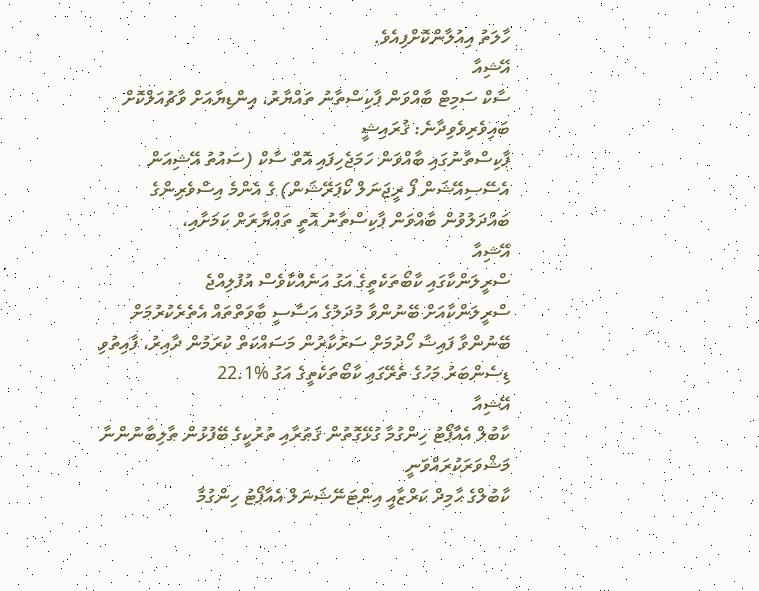ހާލަތު އިއުލާންކޮށްފިއެވެ.
އޭޝިއާ
ސާކް ސަމިޓް ބާއްވަން ޕާކިސްތާނު ތައްޔާރު، އިންޑިޔާއަށް ވާޗުއަލްކޮށް ބައިވެރިވެވިދާނެ: ޤުރައިޝީ
ޕާކިސްތާނުގައި ބާއްވަން ހަމަޖެހިފައި އޮތް ސާކް (ސައުތު އޭޝިއަން އެސޭސިއޭޝަން ފޯ ރީޖަނަލް ކޯޕަރޭޝަން) ގެ އެންމެ އިސްވެރިންގެ ބައްދަލުވުން ބާއްވަން ޕާކިސްތާނު އޮތީ ތައްޔާރަށް ކަމަށާއި،
އޭޝިއާ
ސްރީލަންކާގައި ކާބޯތަކެތީގެ އަގު އަނެއްކާވެސް އުފުލިއްޖެ
ސްރީލަންކާއަށް ބޭނުންވާ މުދަލުގެ އަސާސީ ބާވަތްތައް އެތެރެކުރުމަށް ބޭނުންވާ ފައިސާ ހޯދުމަށް ސަރުކާރުން މަސައްކަތް ކުރަމުން ދާއިރު، ފާއިތުވި ޑިސެންބަރު މަހުގެ ތެރޭގައި ކާބޯތަކެތީގެ އަގު %22.1
އޭޝިއާ
ކާބުލް އެއާޕޯޓު ހިންގުމާ ގުޅޭގޮތުން ޤަޠަރާއި ތުރުކީގެ ބޭފުޅުން ޠާލިބާނުންނާ މަޝްވަރަކުރައްވަނީ
ކާބުލްގެ ޙާމިދް ކަރްޒާއީ އިންޓަނޭޝަނަލް އެއާޕޯޓު ހިންގުމާ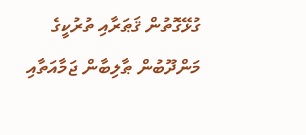ގުޅޭގޮތުން ޤަޠަރާއި ތުރުކީގެ މަންދޫބުން ޠާލިބާން ޖަމާއަތާއި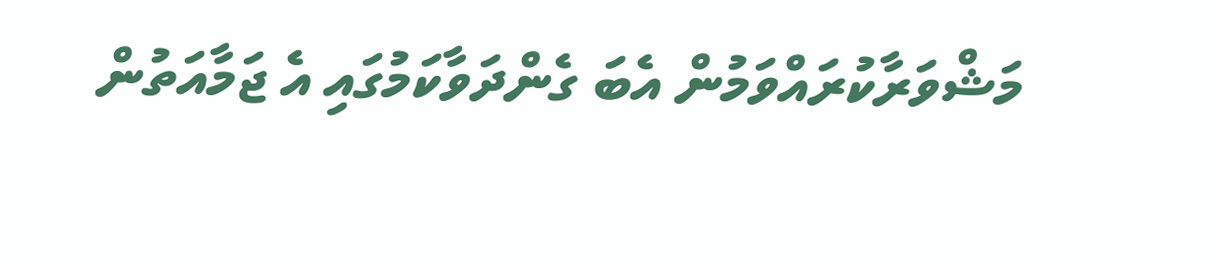މަޝްވަރާކުރައްވަމުން އެބަ ގެންދަވާކަމުގައި އެ ޖަމާއަތުން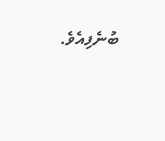ބުނެފިއެވެ.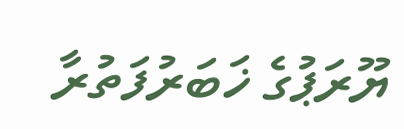ޔޫރަޕުގެ ޚަބަރުފަތުރާ